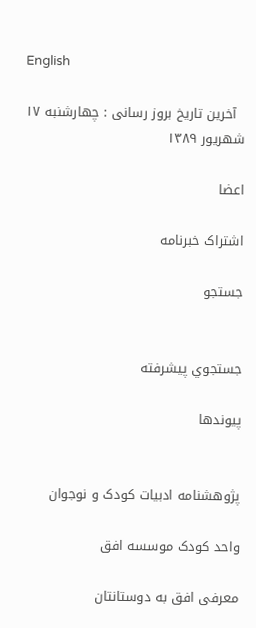English

  آخرین تاريخ بروز رسانی : چهارشنبه ۱۷ شهريور ۱۳۸۹

اعضا

اشتراک خبرنامه

جستجو


جستجوي پيشرفته

پیوندها


پژوهشنامه ادبیات کودک و نوجوان

واحد کودک موسسه افق

معرفی افق به دوستانتان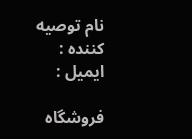نام توصیه کننده :
ایمیل :

فروشگاه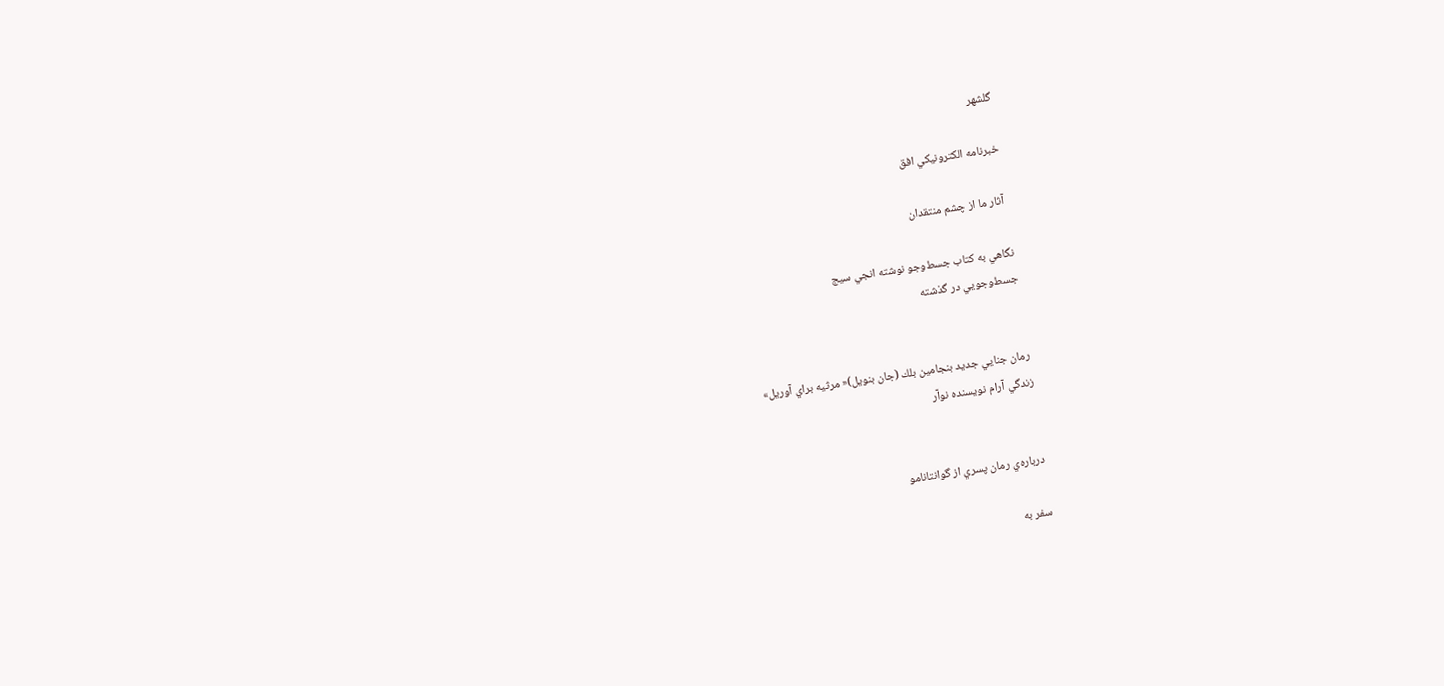گلشهر

خبرنامه الكترونيكي افق

 آثار ما از چشم منتقدان

نگاهي به كتاب جسط‌وجو نوشته انجي سيج
جسط‌وجويي در گذشته


رمان جنايي جديد بنجامين بلك (جان بنويل)« مرثيه براي آوريل»
زندگي آرام نويسنده نوآر


درباره‌ي رمان پسري از گوانتانامو

سفر به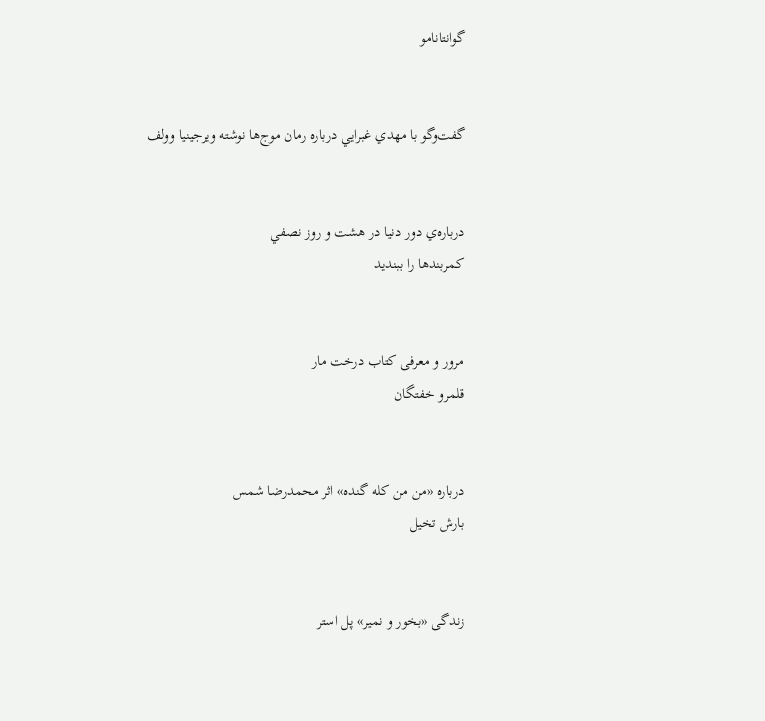گوانتانامو


گفت‌وگو با مهدي غبرايي درباره رمان موج‌ها نوشته ويرجينيا وولف


درباره‌ي دور دنيا در هشت و روز نصفي
کمربندها را ببندید


مرور و معرفی کتاب درخت مار
قلمرو خفتگان


درباره «من من كله گنده» اثر محمدرضا شمس
بارش تخيل


زندگی «بخور و نمیر» پل استر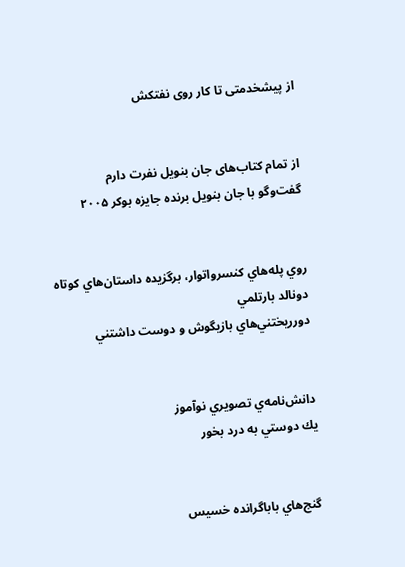از پیشخدمتی تا کار روی نفتکش


از تمام کتاب‌های جان بنویل نفرت دارم
گفت‌و‌گو با جان بنویل برنده جایزه بوکر ۲۰۰۵


روي پله‌هاي كنسرواتوار، برگزيده داستان‌هاي كوتاه دونالد بارتلمي
دورريختني‌هاي بازيگوش و دوست داشتني


دانش‌نامه‌ي تصويري نوآموز
يك دوستي به درد بخور


گنج‌هاي باباگرانده خسيس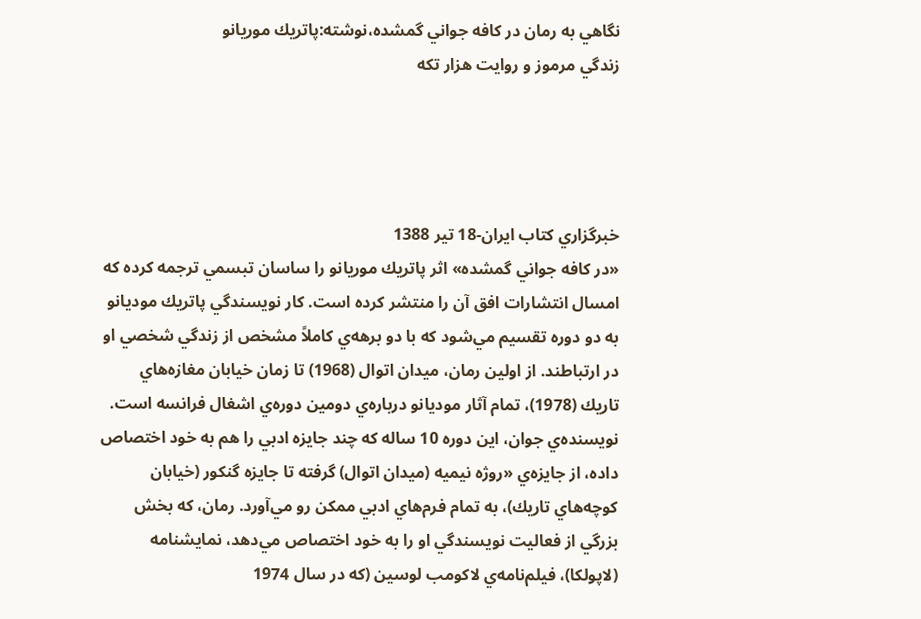نگاهي به رمان در كافه جواني گمشده،نوشته:پاتريك موريانو
زندگي مرموز و روايت هزار تكه




خبرگزاري كتاب ايران-18 تير 1388
«در كافه جواني گمشده» اثر پاتريك موريانو را ساسان تبسمي ترجمه كرده كه امسال انتشارات افق آن را منتشر كرده است. كار نويسندگي پاتريك موديانو به دو دوره تقسيم مي‌شود كه با دو برهه‌ي كاملاً مشخص از زندگي شخصي او در ارتباطند. از اولين رمان، ميدان اتوال (1968) تا زمان خيابان مغازه‌هاي تاريك (1978)، تمام آثار موديانو درباره‌ي دومين دوره‌ي اشغال فرانسه است.
نويسنده‌ي جوان، اين دوره 10 ساله كه چند جايزه ادبي را هم به خود اختصاص داده،‌ از جايزه‌ي «روژه نيميه (ميدان اتوال) گرفته تا جايزه گنكور (خيابان كوچه‌هاي تاريك)، به تمام فرم‌هاي ادبي ممكن رو مي‌آورد. رمان،‌ كه بخش بزرگي از فعاليت‌ نويسندگي او را به خود اختصاص مي‌دهد، نمايشنامه (لاپولكا)، فيلم‌نامه‌ي لاكومب لوسين (كه در سال 1974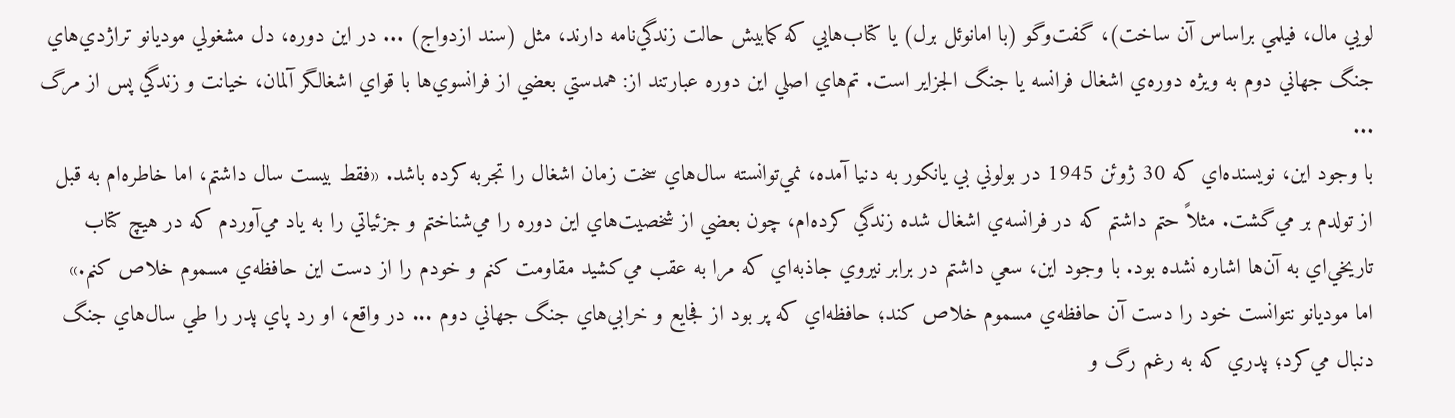لويي مال، فيلمي براساس آن ساخت)، گفت‌وگو (با امانوئل برل) يا كتاب‌هايي كه كمابيش حالت زندگي‌نامه دارند، مثل (سند ازدواج) ... در اين دوره، دل مشغولي موديانو تراژدي‌هاي جنگ جهاني دوم به ويژه دوره‌ي اشغال فرانسه يا جنگ الجزاير است. تم‌‌هاي اصلي اين دوره عبارتند از: همدستي بعضي از فرانسوي‌ها با قواي اشغالگر آلمان، خيانت و زندگي پس از مرگ ...
با وجود اين، نويسنده‌اي كه 30 ژوئن 1945 در بولوني بي يانكور به دنيا آمده، نمي‌توانسته سال‌هاي سخت زمان اشغال را تجربه كرده باشد. «فقط بيست سال داشتم، اما خاطره‌ام به قبل از تولدم بر مي‌گشت. مثلاً حتم داشتم كه در فرانسه‌ي اشغال شده زندگي كرده‌ام، چون بعضي از شخصيت‌هاي اين دوره را مي‌شناختم و جزئياتي را به ياد مي‌آوردم كه در هيچ كتاب تاريخي‌اي به آن‌ها اشاره نشده بود. با وجود اين، سعي داشتم در برابر نيروي جاذبه‌اي كه مرا به عقب مي‌كشيد مقاومت كنم و خودم را از دست اين حافظه‌ي مسموم خلاص كنم.»
اما موديانو نتوانست خود را دست آن حافظه‌‌ي مسموم خلاص كند؛ حافظه‌اي كه پر بود از فجايع و خرابي‌هاي جنگ جهاني دوم ... در واقع، او رد پاي پدر را طي سال‌هاي جنگ دنبال مي‌كرد؛‌ پدري كه به رغم رگ و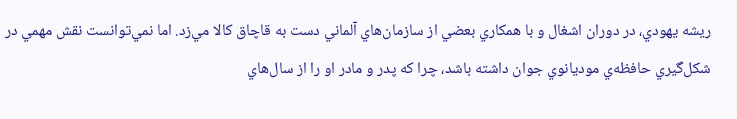ريشه يهودي،‌ در دوران اشغال و با همكاري بعضي از سازمان‌هاي آلماني دست به قاچاق كالا مي‌زد. اما نمي‌توانست نقش مهمي در شكل‌گيري حافظه‌ي موديانوي جوان داشته باشد، چرا كه پدر و مادر او را از سال‌هاي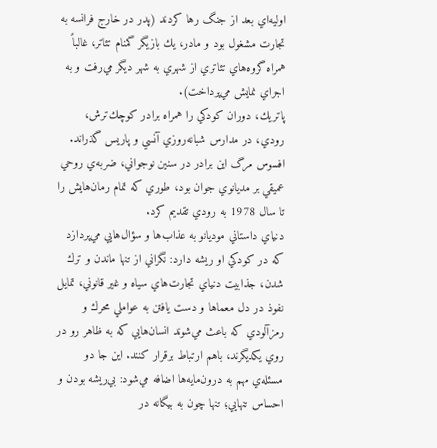اوليه‌اي بعد از جنگ رها كردند (پدر در خارج فرانسه به تجارت مشغول بود و مادر، يك بازيگر گمنام تئاتر، غالباً همراه گروه‌هاي تئاتري از شهري به شهر ديگر مي‌رفت و به اجراي نمايش مي‌پرداخت).
پاتريك، دوران كودكي را همراه برادر كوچك‌ترش، رودي، در مدارس شبانه‌روزي آنسي و پاريس گذراند. افسوس مرگ اين برادر در سنين نوجواني، ضربه‌ي روحي عميقي بر مديانوي جوان بود، طوري كه تمام رمان‌هايش را تا سال 1978 به رودي تقديم كرد.
دنياي داستاني موديانو به عذاب‌ها و سؤال‌هايي مي‌پردازد كه در كودكي او ريشه دارد: نگراني از تنها ماندن و ترك شدن، جذابيت دنياي تجارت‌هاي سياه و غير قانوني،‌ تمايل نفوذ در دل معماها و دست يافتن به عواملي محرك و رمزآلودي كه باعث مي‌شوند انسان‌هايي كه به ظاهر رو در روي يكديگرند،‌ باهم ارتباط برقرار كنند. اين جا دو مسئله‌ي مهم به درون‌مايه‌ها اضافه مي‌شود: بي‌ريشه بودن و احساس تنهايي؛ تنها چون به بيگانه در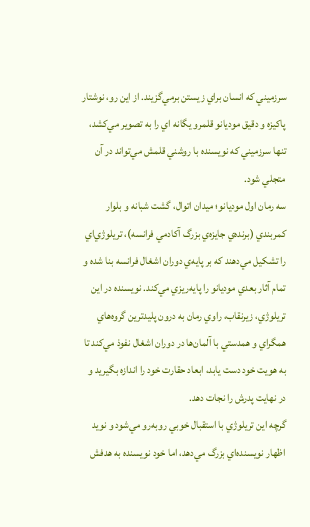سرزميني كه انسان براي زيستن برمي‌گزيند. از اين رو، نوشتار پاكيزه و دقيق موديانو قلمرو يگانه اي را به تصوير مي‌كشد، تنها سرزميني كه نويسنده با روشني قلمش مي‌تواند در آن متجلي شود.
سه رمان اول موديانو؛ ميدان اتوال، گشت شبانه و بلوار كمربندي (برنده‌ي جايزه‌ي بزرگ آكادمي فرانسه)، تريلوژي‌اي را تشكيل مي‌دهند كه بر پايه‌ي دوران اشغال فرانسه بنا شده و تمام آثار بعدي موديانو را پايه‌ريزي مي‌كند. نويسنده در اين تريلوژي، زيرنقاب، راوي رمان‌ به درون پليدترين گروه‌هاي همگراي و همدستي با آلمان‌ها در دوران اشغال نفوذ مي‌كند تا به هويت خود دست يابد، ابعاد حقارت خود را اندازه بگيريد و در نهايت پدرش را نجات دهد.
گرچه اين تريلوژي با استقبال خوبي رو‌به‌رو مي‌شود و نويد اظهار نويسنده‌اي بزرگ مي‌دهد، اما خود نويسنده به هدفش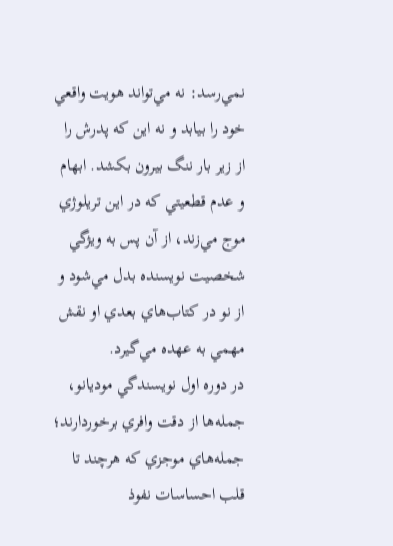نمي‌رسد: نه مي‌تواند هويت واقعي خود را بيابد و نه اين كه پدرش را از زير بار ننگ بيرون بكشد. ابهام و عدم قطعيتي كه در اين تريلوژي موج مي‌زند، از آن پس به ويژگي شخصيت نويسنده بدل مي‌شود و از نو در كتاب‌هاي بعدي او نقش مهمي به عهده مي‌گيرد.
در دوره‌ اول نويسندگي موديانو، جمله‌ها از دقت وافري برخوردارند؛ جمله‌هاي موجزي كه هرچند تا قلب احساسات نفوذ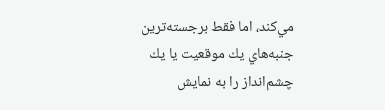مي‌كند، اما فقط برجسته‌ترين جنبه‌هاي يك موقعيت يا يك چشم‌انداز را به نمايش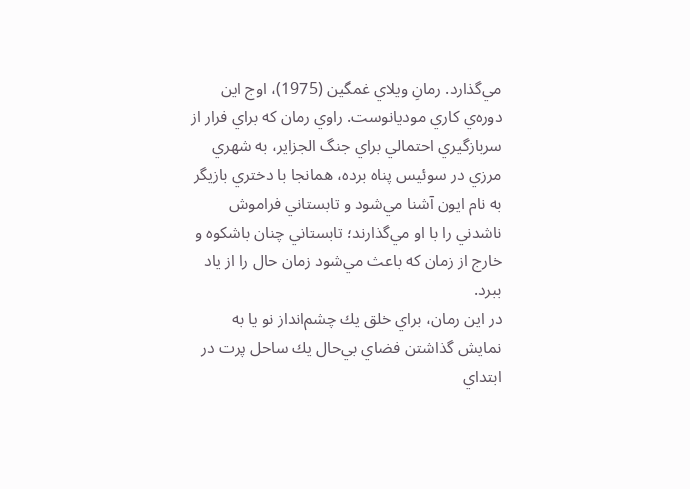مي‌گذارد. رمانِ ويلاي غمگين (1975)، اوج اين دوره‌ي كاري موديانوست. راوي رمان كه براي فرار از سربازگيري احتمالي براي جنگ الجزاير، به شهري مرزي در سوئيس پناه برده، همانجا با دختري بازيگر به نام ايون آشنا مي‌شود و تابستاني فراموش ناشدني را با او مي‌گذارند؛ تابستاني چنان باشكوه و خارج از زمان كه باعث مي‌شود زمان حال را از ياد ببرد.
در اين رمان، براي خلق يك چشم‌‌انداز نو يا به نمايش گذاشتن فضاي بي‌حال يك ساحل پرت در ابتداي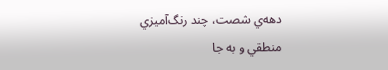دهه‌ي شصت، چند رنگ‌آميزي منطقي و به جا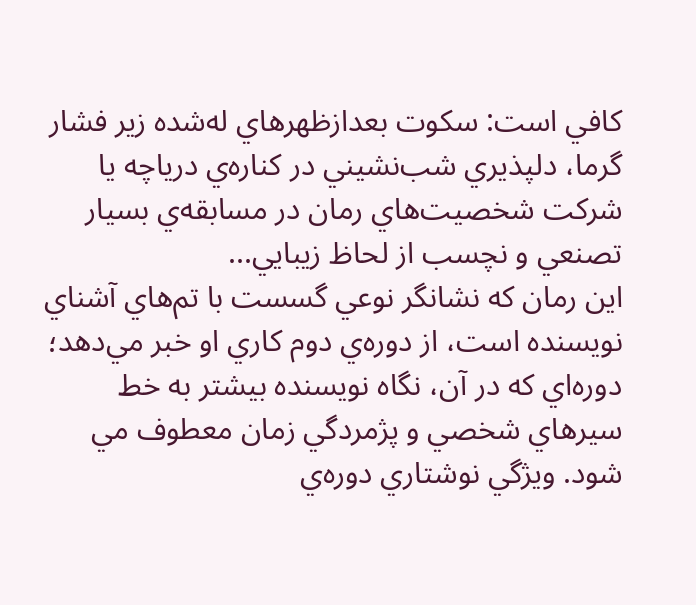كافي است: سكوت بعدازظهرهاي له‌شده زير فشار گرما، دلپذيري شب‌نشيني در كناره‌ي درياچه يا شركت شخصيت‌هاي رمان در مسابقه‌ي بسيار تصنعي و نچسب از لحاظ زيبايي...
اين رمان كه نشانگر نوعي گسست با تم‌هاي آشناي نويسنده است، از دوره‌ي دوم كاري او خبر مي‌دهد؛ دوره‌اي كه در آن، نگاه نويسنده بيشتر به خط سيرهاي شخصي و پژمردگي زمان معطوف مي‌ شود. ويژگي‌ نوشتاري دوره‌ي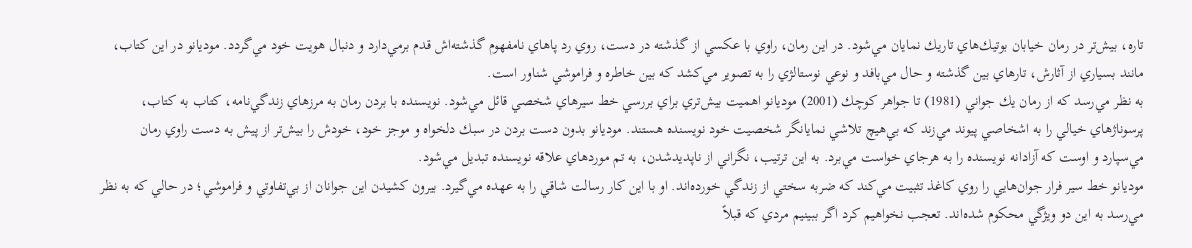تاره، بيش‌تر در رمان خيابان بوتيك‌هاي تاريك نمايان مي‌شود. در اين رمان، راوي با عكسي از گذشته در دست، روي رد پاهاي نامفهوم گذشته‌اش قدم برمي‌دارد و دنبال هويت خود مي‌گردد. موديانو در اين كتاب، مانند بسياري از آثارش، تارهاي بين گذشته و حال مي‌بافد و نوعي نوستالژي را به تصوير مي‌كشد كه بين خاطره و فراموشي شناور است.
به نظر مي‌رسد كه از رمان يك جواني (1981) تا جواهر كوچك (2001) موديانو اهميت بيش‌تري براي بررسي خط سيرهاي شخصي قائل مي‌شود. نويسنده با بردن رمان به مرزهاي زندگي‌نامه، كتاب به كتاب، پرسوناژهاي خيالي را به اشخاصي پيوند مي‌زند كه بي‌هيچ تلاشي نمايانگر شخصيت خود نويسنده هستند. موديانو بدون دست بردن در سبك دلخواه و موجز خود، خودش را بيش‌تر از پيش به دست راوي رمان مي‌سپارد و اوست كه آزادانه نويسنده را به هرجاي خواست مي‌برد. به اين ترتيب، نگراني از ناپديدشدن، به تم موردهاي علاقه‌ نويسنده تبديل مي‌شود.
موديانو خط سير فرار جوان‌هايي را روي كاغذ تثبيت مي‌كند كه ضربه‌ سختي از زندگي خورده‌اند. او با اين كار رسالت شاقي را به عهده مي‌گيرد. بيرون كشيدن اين جوانان از بي‌تفاوتي و فراموشي؛ در حالي كه به نظر مي‌رسد به اين دو ويژگي محكوم شده‌اند. تعجب نخواهيم كرد اگر ببينيم مردي كه قبلاً‌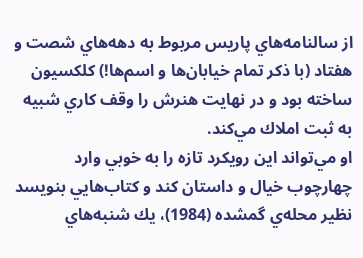از سالنامه‌هاي پاريس مربوط به دهه‌هاي شصت و هفتاد (با ذكر تمام خيابان‌ها و اسم‌ها!) كلكسيون ساخته بود و در نهايت هنرش را وقف كاري شبيه به ثبت املاك مي‌كند.
او مي‌تواند اين رويكرد تازه را به خوبي وارد چهارچوب خيال و داستان كند و كتاب‌هايي بنويسد نظير محله‌ي گمشده (1984)، يك شنبه‌هاي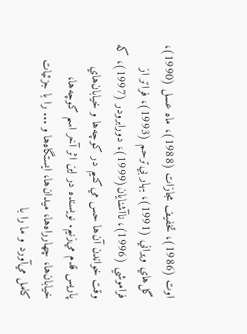اوت (1986)، تخفيف مجازات (1988)، ماه‌ عسل (1990)، گل‌هاي ويراني (1991)، بهار بي‌ترحم (1993)، فراتر از فراموشي (1996)، ناآشنايان(1999)، دورابرودر (1997)، كه وقت خواندن آن‌‌ها حس مي‌كنيم در كوچه‌ها و خيابان‌هاي پاريس قدم مي‌زنيم. نويسنده در اين اثر آخر اسم كوچه‌ها، خيابان‌ها، چهارراه‌ها، ميدان‌ها، ايستگاه‌ها و ... را با جزئيات كامل مي‌آورد و ما را با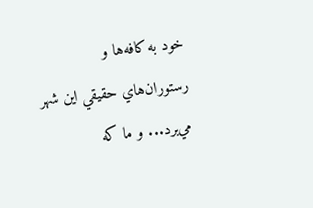خود به كافه‌ها و رستوران‌هاي حقيقي اين شهر مي‌برد... و ما كه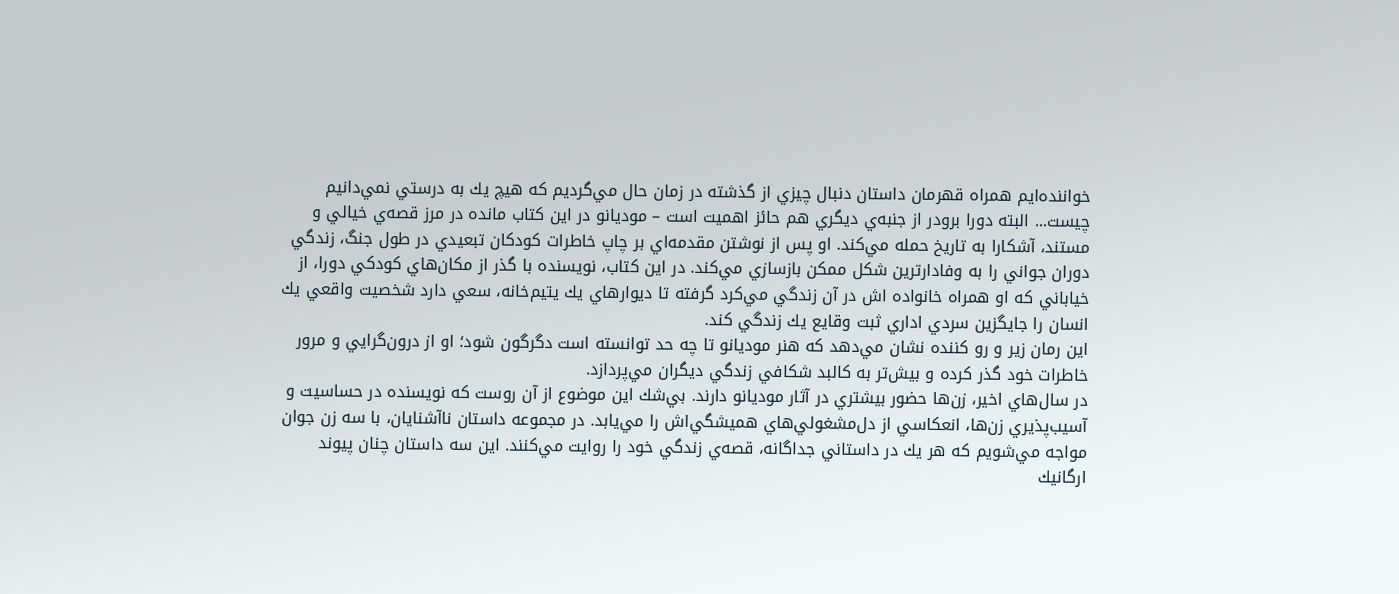خواننده‌ايم همراه قهرمان داستان دنبال چيزي از گذشته در زمان حال مي‌گرديم كه هيچ‌ يك به درستي نمي‌دانيم چيست... البته دورا برودر از جنبه‌ي ديگري هم حائز اهميت است – موديانو در اين كتاب مانده در مرز قصه‌ي خيالي و مستند، آشكارا به تاريخ حمله مي‌كند. او پس از نوشتن مقدمه‌اي بر چاپ خاطرات كودكان تبعيدي در طول جنگ، زندگي دوران جواني را به وفادارترين شكل ممكن بازسازي مي‌كند. در اين كتاب، نويسنده با گذر از مكان‌هاي كودكي دورا، از خياباني كه او همراه خانواده اش در آن زندگي مي‌كرد گرفته تا ديوارهاي يك يتيم‌خانه، سعي دارد شخصيت واقعي يك انسان را جايگزين سردي اداري ثبت وقايع يك زندگي كند.
اين رمان زير و رو كننده نشان مي‌دهد كه هنر موديانو تا چه حد توانسته است دگرگون شود؛ او از درون‌گرايي و مرور خاطرات خود گذر كرده و بيش‌تر به كالبد شكافي زندگي ديگران مي‌پردازد.
در سال‌هاي اخير، زن‌ها حضور بيشتري در آثار موديانو دارند. بي‌شك اين موضوع از آن روست كه نويسنده در حساسيت و آسيب‌پذيري زن‌ها، انعكاسي از دل‌مشغولي‌هاي هميشگي‌اش را مي‌يابد. در مجموعه داستان ناآشنايان، با سه زن جوان مواجه مي‌شويم كه هر يك در داستاني جداگانه، قصه‌ي زندگي خود را روايت مي‌كنند. اين سه داستان چنان پيوند ارگانيك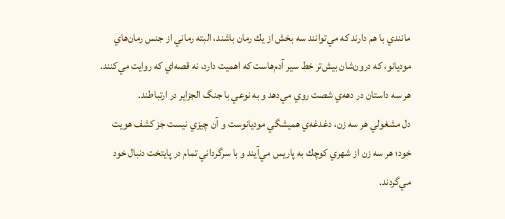مانندي با هم دارند كه مي‌توانند سه بخش از يك رمان باشند، البته رماني از جنس رمان‌هاي موديانو، كه درون‌شان بيش‌تر خط سير آدم‌هاست كه اهميت دارد، نه قصه‌اي كه روايت مي‌كنند. هر سه داستان در دهه‌ي شصت روي مي‌دهد و به نوعي با جنگ الجزاير در ارتباطند.
دل مشغولي هر سه زن، دغدغه‌‌ي هميشگي موديانوست و آن چيزي نيست جز كشف هويت خود؛ هر سه زن از شهري كوچك به پاريس مي‌آيند و با سرگرداني تمام در پايتخت دنبال خود مي‌گردند.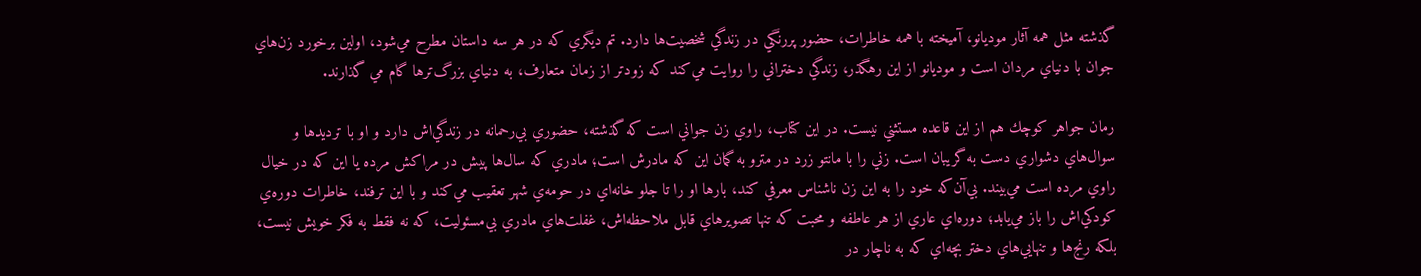گذشته مثل همه آثار موديانو، آميخته با همه‌ خاطرات، حضور پررنگي در زندگي شخصيت‌ها دارد. تم ديگري كه در هر سه داستان مطرح مي‌شود، اولين برخورد زن‌هاي جوان با دنياي مردان است و موديانو از اين رهگذر، زندگي دختراني را روايت مي‌‌كند كه زودتر از زمان متعارف، به دنياي بزرگ‌ترها گام مي گذارند.

رمان جواهر كوچك هم از اين قاعده مستثني نيست. در اين كتاب، راوي زن جواني است كه گذشته، حضوري بي‌رحمانه در زندگي‌اش دارد و او با ترديدها و سوال‌هاي دشواري دست به گريبان است. زني را با مانتو زرد در مترو به گمان اين كه مادرش است؛ مادري كه سال‌ها پيش در مراكش مرده يا اين كه در خيال راوي مرده است مي‌بيند. بي‌آن‌كه خود را به اين زن ناشناس معرفي كند، بارها او را تا جلو خانه‌اي در حومه‌ي شهر تعقيب مي‌كند و با اين ترفند، خاطرات دوره‌ي كودكي‌اش را باز مي‌يابد؛ دوره‌اي عاري از هر عاطفه و محبت كه تنها تصويرهاي قابل ملاحظه‌اش، ‌غفلت‌هاي مادري بي‌مسئوليت، كه نه فقط به فكر خويش نيست، بلكه رنج‌ها و تنهايي‌هاي دختر بچه‌اي كه به ناچار در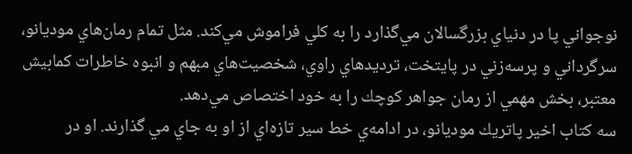نوجواني پا در دنياي بزرگسالان مي‌گذارد را به كلي فراموش مي‌كند. مثل تمام رمان‌هاي موديانو، سرگرداني و پرسه‌زني در پايتخت، ترديدهاي راوي، شخصيت‌هاي مبهم و انبوه خاطرات كمابيش معتبر، بخش مهمي از رمان جواهر كوچك را به خود اختصاص مي‌دهد.
سه كتاب اخير پاتريك موديانو، در ادامه‌ي خط سير تازه‌اي از او به جاي مي‌ گذارند. او در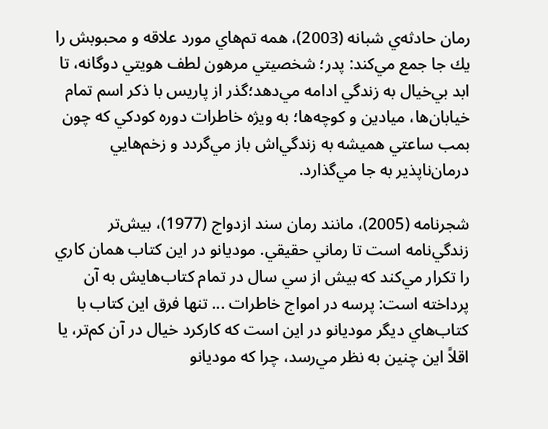رمان‌ حادثه‌ي شبانه (2003)، همه‌ تم‌هاي مورد علاقه و محبوبش را يك جا جمع مي‌كند: پدر؛ شخصيتي مرهون لطف هويتي دوگانه، تا ابد بي‌خيال به زندگي ادامه مي‌دهد؛‌گذر از پاريس با ذكر اسم تمام خيابان‌ها، ميادين و كوچه‌ها؛ به ويژه خاطرات دوره‌ كودكي كه چون بمب ساعتي هميشه به زندگي‌اش باز مي‌گردد و زخم‌هايي درمان‌ناپذير به جا مي‌گذارد.

شجرنامه (2005)، مانند رمان سند ازدواج (1977)، بيش‌تر زندگي‌نامه است تا رماني حقيقي. موديانو در اين كتاب همان كاري را تكرار مي‌كند كه بيش از سي سال در تمام كتاب‌هايش به آن پرداخته است: پرسه در امواج خاطرات ... تنها فرق اين كتاب با كتاب‌هاي ديگر موديانو در اين است كه كاركرد خيال در آن كم‌تر، يا اقلاً اين چنين به نظر مي‌رسد، چرا كه موديانو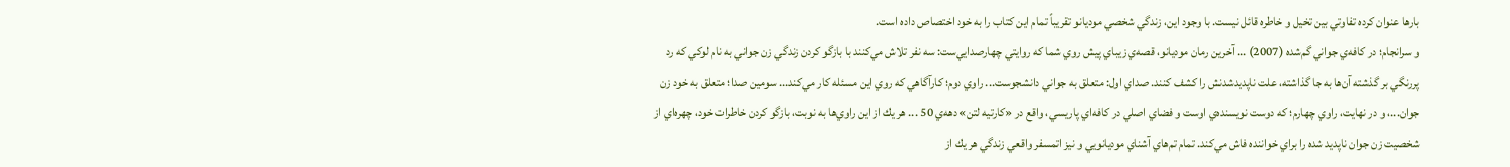بارها عنوان كرده تفاوتي بين تخيل و خاطره قائل نيست. با وجود اين، زندگي شخصي موديانو تقريباً‌ تمام اين كتاب را به خود اختصاص داده است.
و سرانجام؛ در كافه‌ي جواني گم‌شده (2007) ... آخرين رمان موديانو، قصه‌ي زيباي پيش روي شما كه روايتي چهارصدايي‌ست: سه نفر تلاش مي‌كنند با بازگو كردن زندگي زن جواني به نام لوكي كه رد پررنگي بر گذشته‌ آن‌ها به جا گذاشته، علت ناپديدشدنش را كشف كنند. صداي اول: متعلق به جواني دانشجوست... راوي دوم؛ كارآگاهي كه روي اين مسئله كار مي‌كند... سومين صدا؛ متعلق به خود زن جوان...، و در نهايت، راوي چهارم؛ كه دوست نويسنده‌ي اوست و فضاي اصلي در كافه‌اي پاريسي، واقع در «كارتيه لتن» دهه‌ي 50 ... هر يك از اين راوي‌ها به نوبت، بازگو كردن خاطرات خود، چهره‌اي از شخصيت زن جوان ناپديد شده را براي خواننده فاش مي‌كند. تمام تم‌هاي آشناي موديانويي و نيز اتمسفر واقعي زندگي هر يك از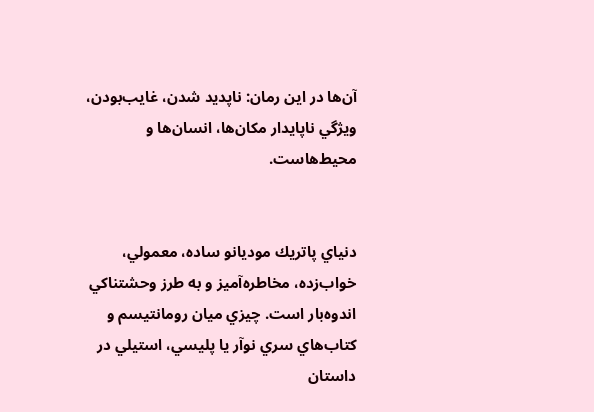آن‌ها در اين رمان: ناپديد شدن، غايب‌بودن، ويژگي‌ ناپايدار مكان‌ها، انسان‌ها و محيط‌هاست.


دنياي پاتريك موديانو ساده، معمولي، خواب‌زده، مخاطره‌آميز و به طرز وحشتناكي اندوه‌بار است. چيزي ميان رومانتيسم و كتاب‌هاي سري نوآر يا پليسي، استيلي در داستان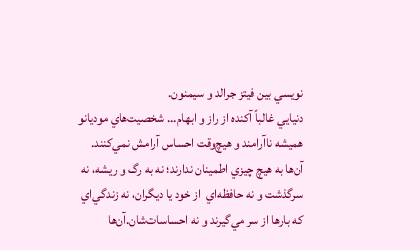نويسي بين فيتز جرالد و سيمنون.
دنيايي غالباً آكنده از راز و ابهام... شخصيت‌هاي موديانو هميشه ناآرامند و هيچ‌وقت احساس آرامش نمي‌كنند. آن‌ها به هيچ چيزي اطمينان ندارند؛ نه به رگ و ريشه، نه سرگذشت و نه حافظه‌اي  از خود يا ديگران، نه زندگي‌اي كه بارها از سر مي‌گيرند و نه احساسات‌شان.آن‌ها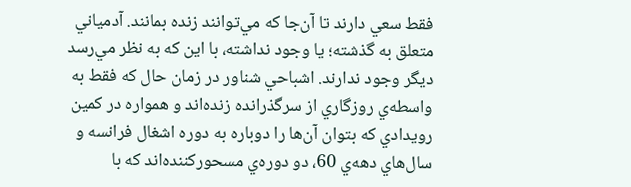فقط سعي دارند تا آن‌جا كه مي‌توانند زنده بمانند. آدمياني متعلق به گذشته؛ يا وجود نداشته، با اين كه به نظر مي‌رسد ديگر وجود ندارند. اشباحي شناور در زمان حال كه فقط به واسطه‌‌ي روزگاري از سرگذرانده زنده‌اند و همواره در كمين رويدادي كه بتوان آن‌ها را دوباره به دوره‌ اشغال فرانسه و سال‌هاي دهه‌ي 60، دو دوره‌ي مسحوركننده‌اند كه با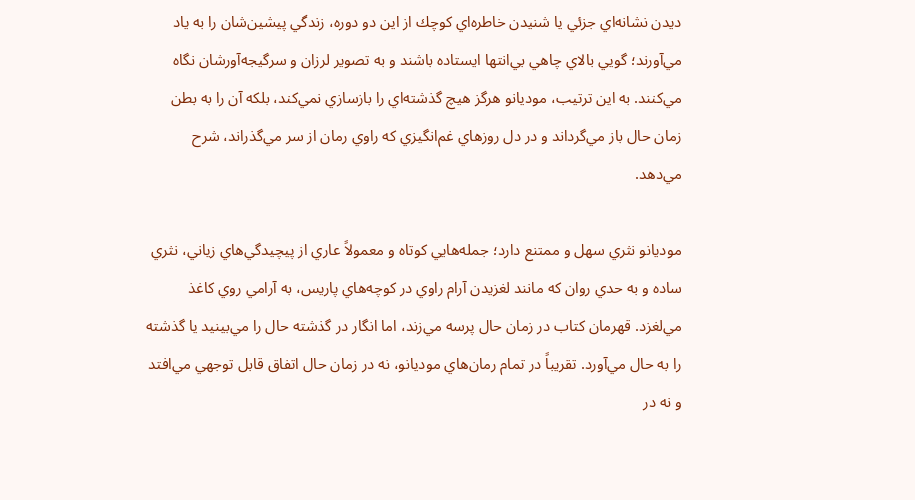ديدن نشانه‌اي جزئي يا شنيدن خاطره‌اي كوچك از اين دو دوره، زندگي پيشين‌شان را به ياد مي‌آورند؛ گويي بالاي چاهي بي‌انتها ايستاده باشند و به تصوير لرزان و سرگيجه‌آورشان نگاه مي‌كنند. به اين ترتيب، موديانو هرگز هيچ گذشته‌اي را بازسازي نمي‌كند، بلكه آن را به بطن زمان حال باز مي‌گرداند و در دل روزهاي غم‌انگيزي كه راوي رمان از سر مي‌گذراند، شرح مي‌دهد.

موديانو نثري سهل و ممتنع دارد؛ جمله‌هايي كوتاه و معمولاً عاري از پيچيدگي‌هاي زياني، نثري ساده و به حدي روان كه مانند لغزيدن آرام راوي در كوچه‌هاي پاريس، به آرامي روي كاغذ مي‌لغزد. قهرمان كتاب در زمان حال پرسه مي‌زند، اما انگار در گذشته حال را مي‌بينيد يا گذشته را به حال مي‌آورد. تقريباً در تمام رمان‌هاي موديانو، نه در زمان حال اتفاق قابل توجهي مي‌افتد و نه در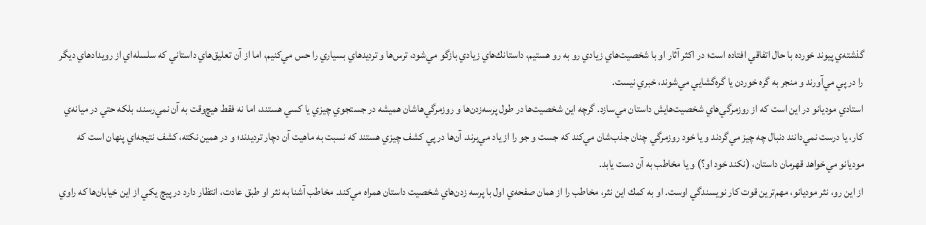گذشته‌ي پيوند خورده با حال اتفاقي افتاده است؛ در اكثر آثار او با شخصيت‌هاي زيادي رو به رو هستيم،‌ داستانك‌هاي زيادي بازگو مي‌شود، ترس‌ها و ترديدهاي بسياري را حس مي‌كنيم، اما از آن تعليق‌هاي داستاني كه سلسله‌اي از رويدادهاي ديگر را در پي مي‌آورند و منجر به گره خوردن يا گره‌گشايي مي‌شوند، خبري نيست.
استادي موديانو در اين است كه از روزمرگي‌هاي شخصيت‌هايش داستان مي‌سازد. گرچه اين شخصيت‌ها در طول پرسه‌زدن‌ها و روزمرگي‌هاشان هميشه در جستجوي چيزي يا كسي هستند، اما نه فقط هيچ‌وقت به آن نمي‌رسند، بلكه حتي در ميانه‌ي كار، يا درست نمي‌دانند دنبال چه چيز مي‌‌گردند و يا خود روزمرگي چنان جذب‌شان مي‌كند كه جست و جو را از ياد مي‌برند. آن‌ها در پي كشف چيزي هستند كه نسبت به ماهيت آن دچار ترديدند؛ و در همين نكته، كشف نتيجه‌اي پنهان است كه موديانو مي‌خواهد قهرمان داستان، (نكند خود او؟) و يا مخاطب به آن دست يابد.
از اين رو، نثر موديانو، مهم‌ترين قوت كار نويسندگي اوست. او به كمك اين نثر، مخاطب را از همان صفحه‌ي اول با پرسه زدن‌هاي شخصيت داستان همراه مي‌كند. مخاطب آشنا به نثر او طبق عادت، انتظار دارد در پيچ يكي از اين خيابان‌ها كه راوي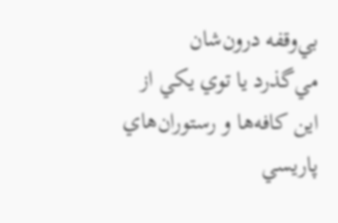بي‌وقفه درون‌شان مي‌گذرد يا توي يكي از اين كافه‌ها و رستوران‌‌هاي پاريسي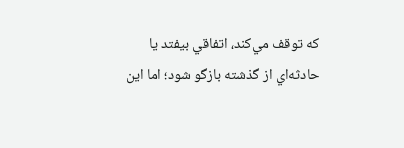كه توقف مي‌كند، اتفاقي بيفتد يا حادثه‌اي از گذشته بازگو شود؛ اما اين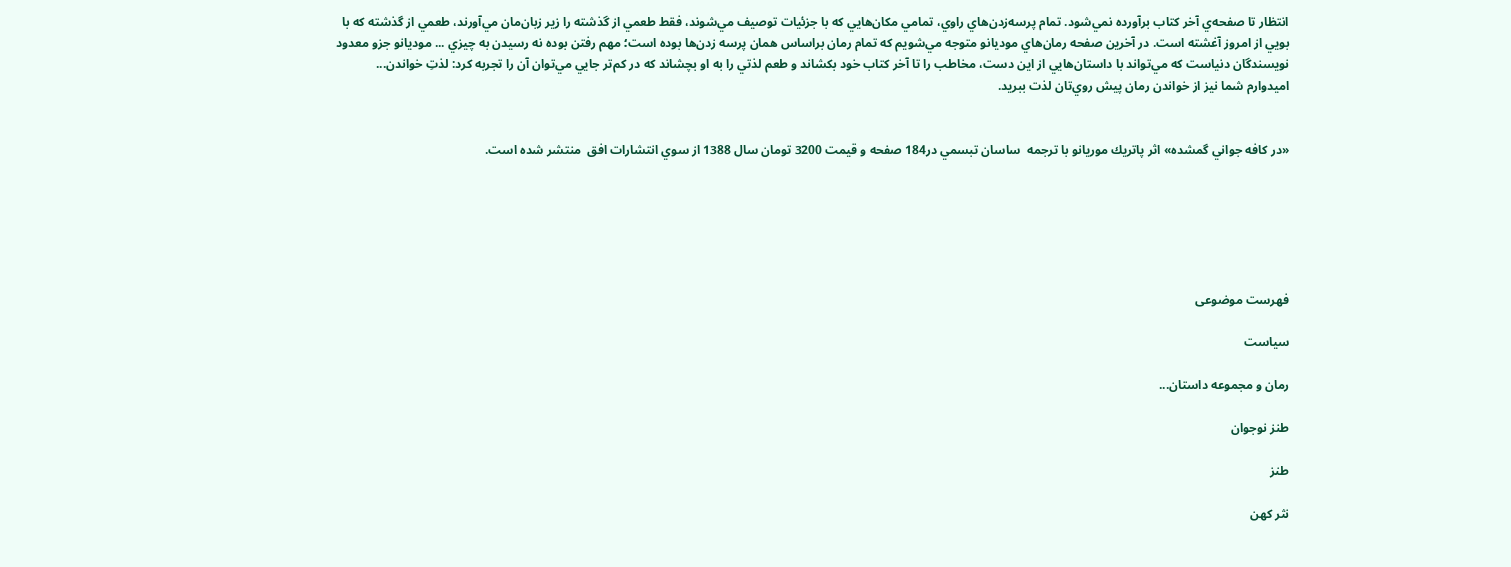انتظار تا صفحه‌ي آخر كتاب برآورده نمي‌شود. تمام پرسه‌زدن‌هاي راوي، تمامي مكان‌هايي كه با جزئيات توصيف مي‌شوند، فقط طعمي از گذشته را زير زبان‌مان مي‌آورند، طعمي از گذشته كه با بويي از امروز آغشته است. در آخرين صفحه‌ رمان‌هاي موديانو متوجه مي‌شويم كه تمام رمان براساس همان پرسه زدن‌ها بوده است؛ مهم‌ رفتن بوده نه رسيدن به چيزي ... موديانو جزو معدود نويسندگان دنياست كه مي‌تواند با داستان‌هايي از اين دست، مخاطب را تا آخر كتاب خود بكشاند و طعم لذتي را به او بچشاند كه در كم‌تر جايي مي‌توان آن را تجربه كرد: لذتِ خواندن... اميدوارم شما نيز از خواندن رمان پيش روي‌تان لذت ببريد.


«در كافه جواني گمشده» اثر پاتريك موريانو با ترجمه  ساسان تبسمي در184 صفحه و قيمت 3200 تومان سال 1388 از سوي انتشارات افق  منتشر شده است.






فهرست موضوعی

سياست

رمان و مجموعه داستان...

طنز نوجوان

طنز

نثر كهن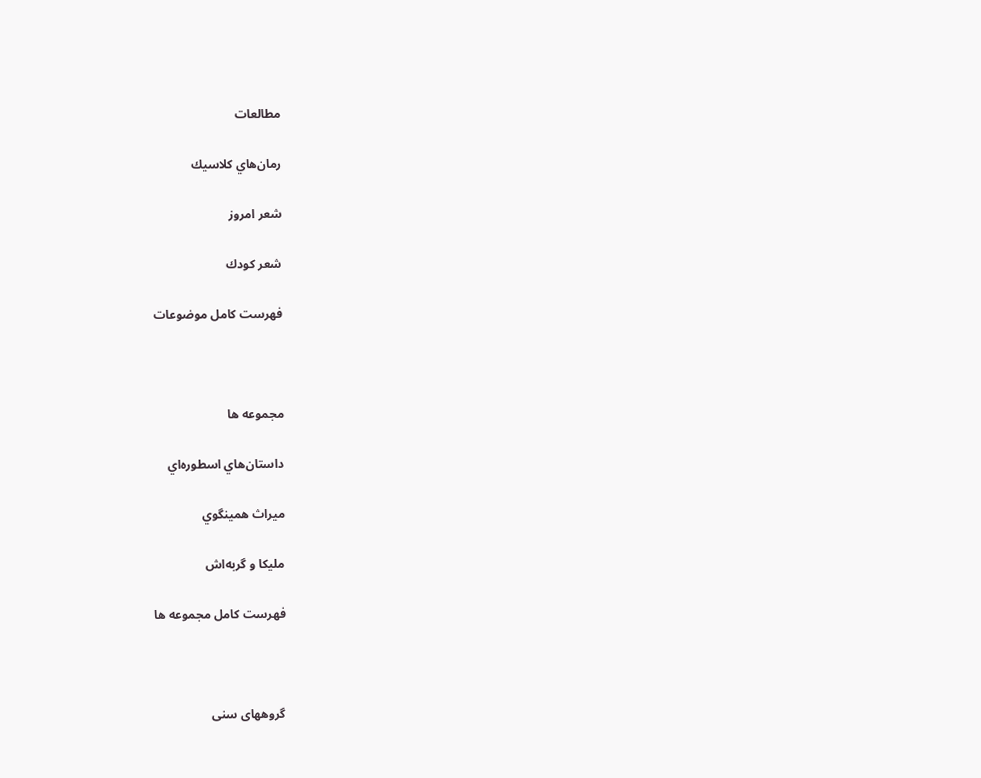مطالعات

رمان‌هاي كلاسيك

شعر امروز

شعر كودك

فهرست کامل موضوعات



مجموعه ها

داستان‌هاي اسطوره‌اي

ميراث همينگوي

مليكا و گربه‌اش

فهرست کامل مجموعه ها



گروههای سنی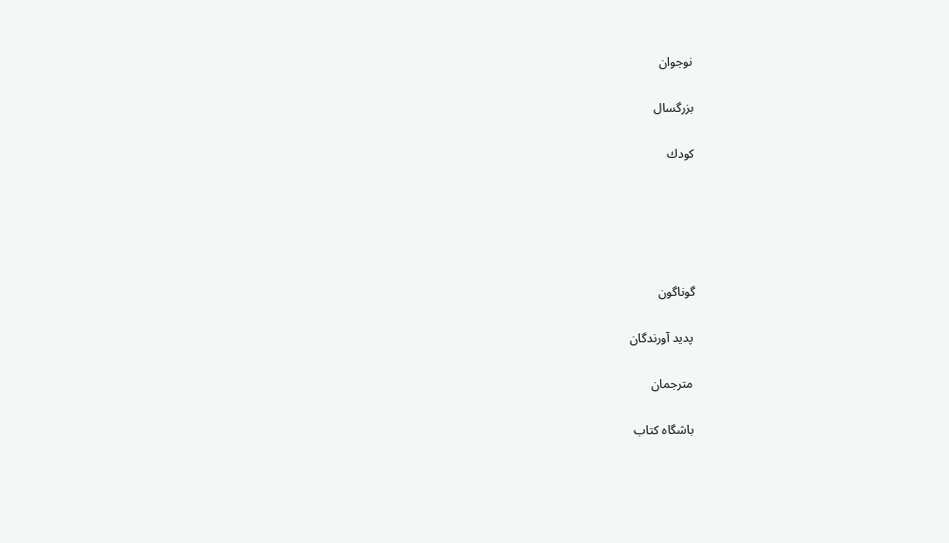نوجوان

بزرگسال

كودك





گوناگون

 پدید آورندگان

 مترجمان

 باشگاه کتاب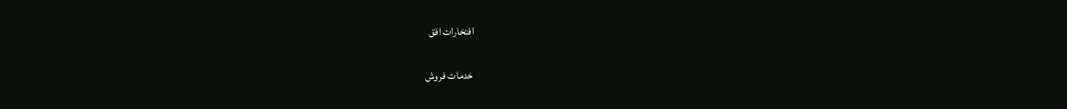افتخارات افق

 خدمات فروش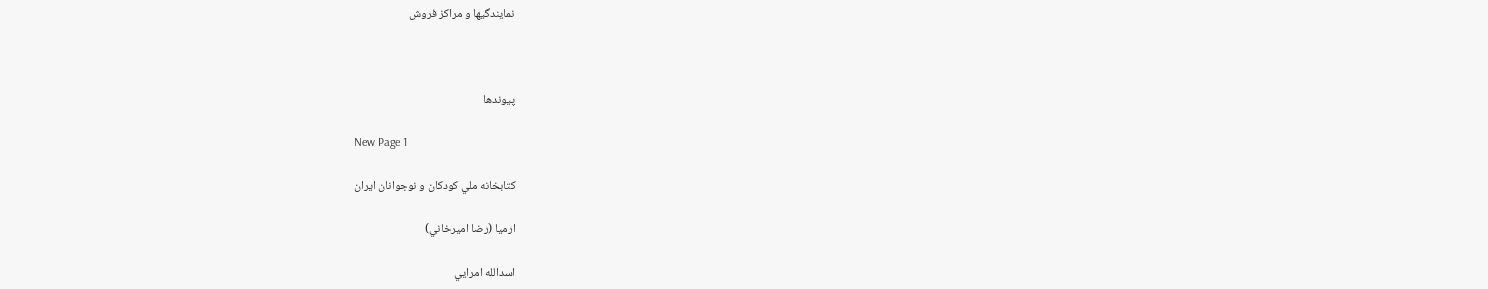نمایندگیها و مراکز فروش



پیوندها

New Page 1

كتابخانه ملي كودكان و نوجوانان ايران

ارميا (رضا اميرخاني)

اسدالله امرايي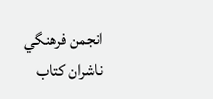انجمن فرهنگي ناشران كتاب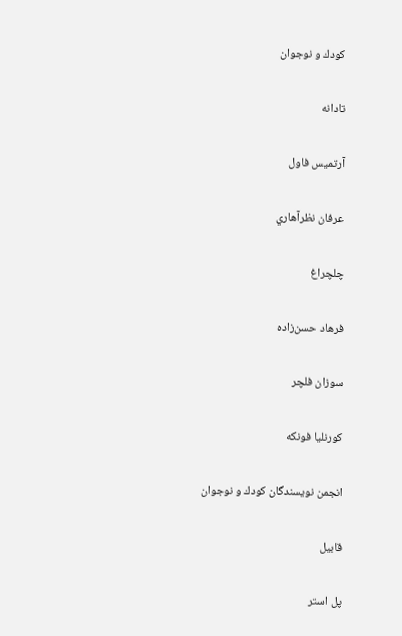كودك و نوجوان

تادانه

آرتميس فاول

عرفان نظر‌آهاري

چلچراغ

فرهاد حسن‌زاده

سوزان فلچر

كورنليا فونكه

انجمن نويسندگان كودك و نوجوان

قابيل

پل استر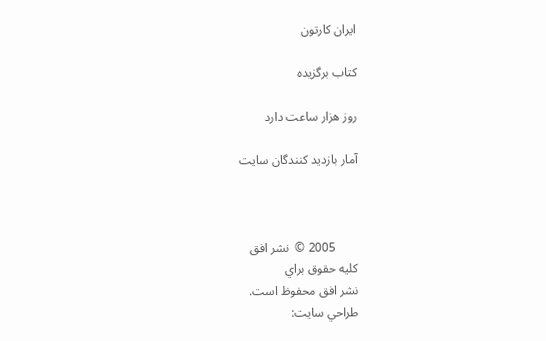ايران كارتون

کتاب برگزیده

روز هزار ساعت دارد

آمار بازدید کنندگان سایت



       2005 ©  نشر افق
كليه حقوق براي
نشر افق محفوظ است.
طراحي سايت: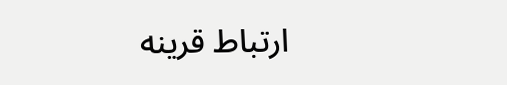ارتباط قرينه